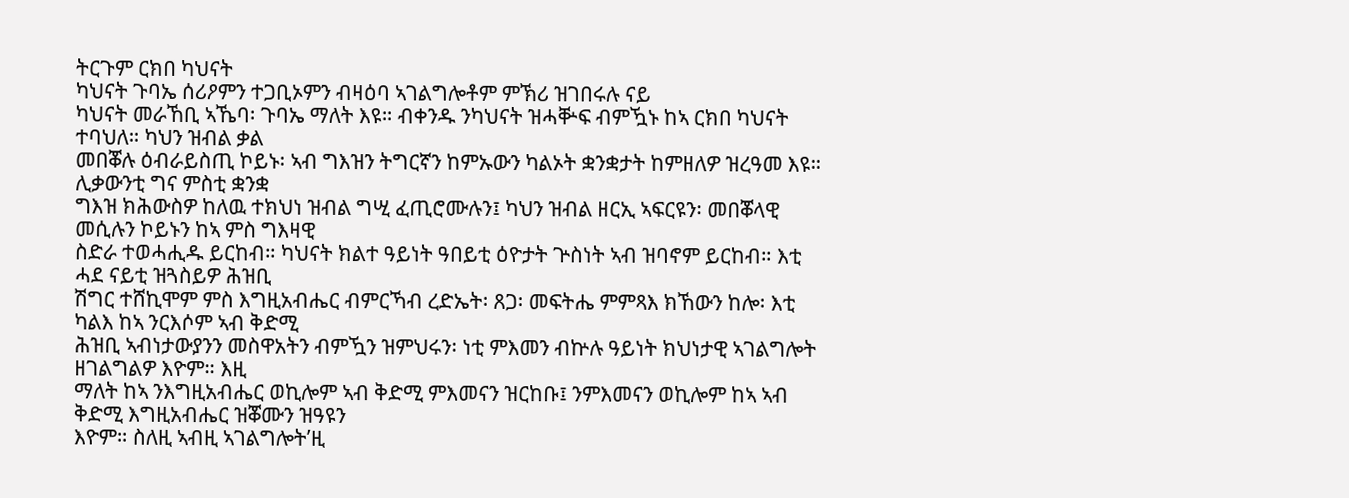ትርጉም ርክበ ካህናት
ካህናት ጉባኤ ሰሪዖምን ተጋቢኦምን ብዛዕባ ኣገልግሎቶም ምኽሪ ዝገበሩሉ ናይ
ካህናት መራኸቢ ኣኼባ፡ ጉባኤ ማለት እዩ። ብቀንዱ ንካህናት ዝሓቝፍ ብምዃኑ ከኣ ርክበ ካህናት ተባህለ። ካህን ዝብል ቃል
መበቖሉ ዕብራይስጢ ኮይኑ፡ ኣብ ግእዝን ትግርኛን ከምኡውን ካልኦት ቋንቋታት ከምዘለዎ ዝረዓመ እዩ። ሊቃውንቲ ግና ምስቲ ቋንቋ
ግእዝ ክሕውስዎ ከለዉ ተክህነ ዝብል ግሢ ፈጢሮሙሉን፤ ካህን ዝብል ዘርኢ ኣፍርዩን፡ መበቖላዊ መሲሉን ኮይኑን ከኣ ምስ ግእዛዊ
ስድራ ተወሓሒዱ ይርከብ። ካህናት ክልተ ዓይነት ዓበይቲ ዕዮታት ጕስነት ኣብ ዝባኖም ይርከብ። እቲ ሓደ ናይቲ ዝጓስይዎ ሕዝቢ
ሽግር ተሸኪሞም ምስ እግዚአብሔር ብምርኻብ ረድኤት፡ ጸጋ፡ መፍትሔ ምምጻእ ክኸውን ከሎ፡ እቲ ካልእ ከኣ ንርእሶም ኣብ ቅድሚ
ሕዝቢ ኣብነታውያንን መስዋአትን ብምዃን ዝምህሩን፡ ነቲ ምእመን ብኵሉ ዓይነት ክህነታዊ ኣገልግሎት ዘገልግልዎ እዮም። እዚ
ማለት ከኣ ንእግዚአብሔር ወኪሎም ኣብ ቅድሚ ምእመናን ዝርከቡ፤ ንምእመናን ወኪሎም ከኣ ኣብ ቅድሚ እግዚአብሔር ዝቖሙን ዝዓዩን
እዮም። ስለዚ ኣብዚ ኣገልግሎት’ዚ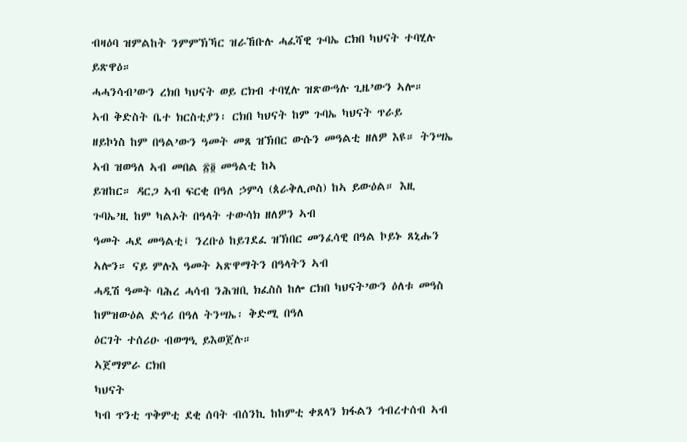ብዛዕባ ዝምልከት ንምምኽኻር ዝራኸቡሉ ሓፈሻዊ ጉባኤ ርክበ ካህናት ተባሂሉ ይጽዋዕ።
ሓሓንሳብ’ውን ረክበ ካህናት ወይ ርክብ ተባሂሉ ዝጽውዓሉ ጊዜ’ውን ኣሎ።
ኣብ ቅድስት ቤተ ክርስቲያን፡ ርክበ ካህናት ከም ጉባኤ ካህናት ጥራይ
ዘይኮነስ ከም በዓል’ውን ዓመት መጸ ዝኽበር ውሱን መዓልቲ ዘለዎ እዩ። ትንሣኤ ኣብ ዝወዓለ ኣብ መበል ፳፬ መዓልቲ ከኣ
ይዝከር። ዳርጋ ኣብ ፍርቂ በዓለ ኃምሳ (ጰራቅሊጦስ) ከኣ ይውዕል። እዚ ጉባኤ’ዚ ከም ካልኦት በዓላት ተውሳክ ዘለዎን ኣብ
ዓመት ሓደ መዓልቲ፤ ንረቡዕ ከይገደፈ ዝኽበር መንፈሳዊ በዓል ኮይኑ ጸኒሑን ኣሎን። ናይ ምሉእ ዓመት ኣጽዋማትን በዓላትን ኣብ
ሓዲሽ ዓመት ባሕረ ሓሳብ ንሕዝቢ ክፈስስ ከሎ ርክበ ካህናት’ውን ዕለቱ መዓስ ከምዝውዕል ድኅሪ በዓለ ትንሣኤ፡ ቅድሚ በዓለ
ዕርገት ተሰሪዑ ብወግዒ ይእወጀሉ።
ኣጀማምራ ርክበ
ካህናት
ካብ ጥንቲ ጥቅምቲ ደቂ ሰባት ብሰንኪ ከከምቲ ቀጸላን ክፋልን ኅብረተሰብ ኣብ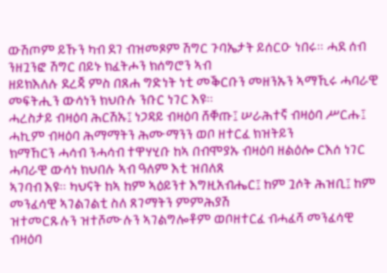ውሽጦም ይኹን ካብ ደገ ብዝመጾም ሽግር ጉባኤታት ይሰርዑ ነበሩ። ሓደ ሰብ ንዘጓንፎ ሽግር በይኑ ክፈትሖን ክሰግሮን ኣብ
ዘይክእለሉ ደረጃ ምስ በጸሐ ግድነት ነቲ መቕርቡን መዘንኡን ኣማኺሩ ሓባራዊ መፍትሒን ውሳነን ክህቡሉ ንቡር ነገር እዩ።
ሓረስታይ ብዛዕባ ሕርሽኡ፤ ነጋዳይ ብዛዕባ ሸቐጡ፤ ሠራሕተኛ ብዛዕባ ሥርሑ፤ ሓኪም ብዛዕባ ሕማማትን ሕሙማንን ወቦ ዘተርፈ ክዝትይን
ክማኸርን ሓሳብ ንሓሳብ ተዋሃሂቡ ከኣ በብሞያኡ ብዛዕባ ዘልዕሎ ርእሰ ነገር ሓባራዊ ውሳነ ክህበሉ ኣብ ዓለም እቲ ዝበለጸ
ኣገባብ እዩ። ካህናት ከኣ ከም ኣዕይንተ እግዚአብሔር፤ ከም ጓሶት ሕዝቢ፤ ከም መንፈሳዊ ኣገልገልቲ ስለ ጸገማትን ምምሕያሽ
ዝተመርጹሉን ዝተሾሙሉን ኣገልግሎቶም ወቦዘተርፈ ብሓፈሻ መንፈሳዊ ብዛዕባ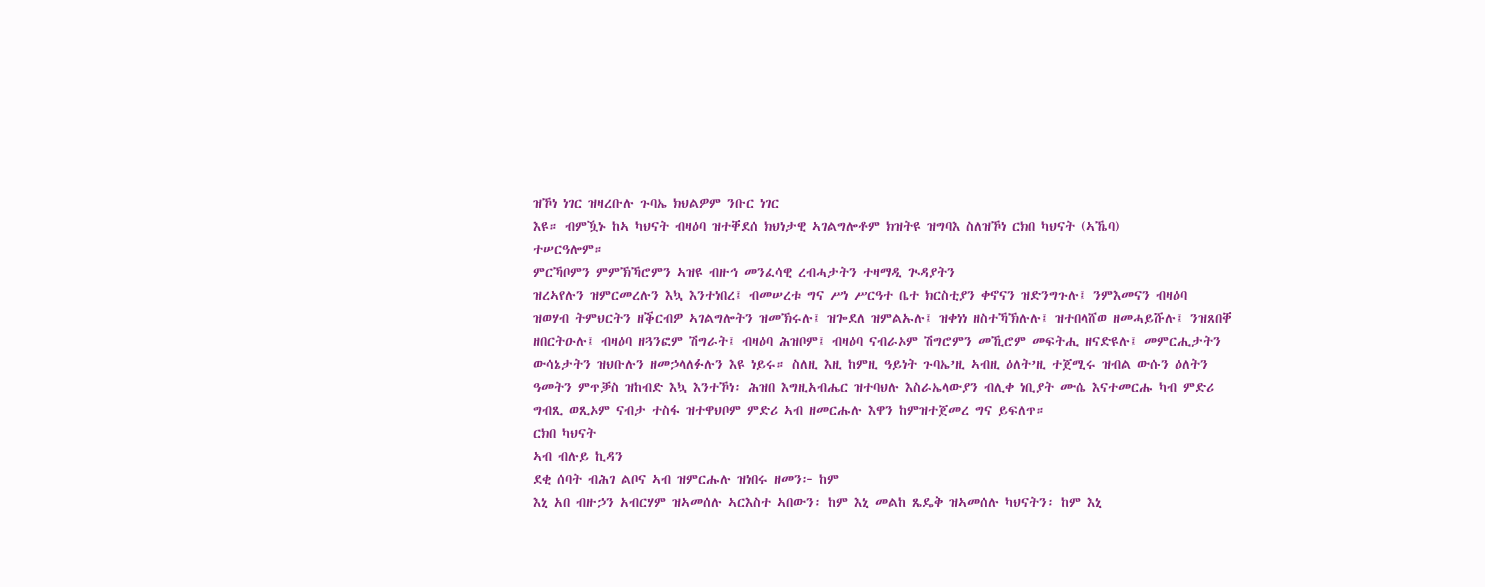ዝኾነ ነገር ዝዛረቡሉ ጉባኤ ክህልዎም ንቡር ነገር
እዩ። ብምዃኑ ከኣ ካህናት ብዛዕባ ዝተቐደሰ ክህነታዊ ኣገልግሎቶም ክዝትዩ ዝግባእ ስለዝኾነ ርክበ ካህናት (ኣኼባ)
ተሠርዓሎም።
ምርኻቦምን ምምኽኻሮምን ኣዝዩ ብዙኅ መንፈሳዊ ረብሓታትን ተዛማዲ ጒዳያትን
ዝረኣየሉን ዝምርመረሉን እኳ እንተነበረ፤ ብመሠረቱ ግና ሥነ ሥርዓተ ቤተ ክርስቲያን ቀኖናን ዝድንግጉሉ፤ ንምእመናን ብዛዕባ
ዝወሃብ ትምህርትን ዘቕርብዎ ኣገልግሎትን ዝመኽሩሉ፤ ዝጐደለ ዝምልኡሉ፤ ዝቀነነ ዘስተኻኽሉሉ፤ ዝተበላሸወ ዘመሓይሹሉ፤ ንዝጸበቐ
ዘበርትዑሉ፤ ብዛዕባ ዘጓንፎም ሽግራት፤ ብዛዕባ ሕዝቦም፤ ብዛዕባ ናብራኦም ሽግሮምን መኺሮም መፍትሒ ዘናድዩሉ፤ መምርሒታትን
ውሳኔታትን ዝህቡሉን ዘመኃላለፉሉን እዩ ነይሩ። ስለዚ እዚ ከምዚ ዓይነት ጉባኤ’ዚ ኣብዚ ዕለት’ዚ ተጀሚሩ ዝብል ውሱን ዕለትን
ዓመትን ምጥቓስ ዝከብድ እኳ እንተኾነ፡ ሕዝበ እግዚአብሔር ዝተባህሉ እስራኤላውያን ብሊቀ ነቢያት ሙሴ እናተመርሑ ካብ ምድሪ
ግብጺ ወጺኦም ናብታ ተስፋ ዝተዋህቦም ምድሪ ኣብ ዘመርሑሉ እዋን ከምዝተጀመረ ግና ይፍለጥ።
ርክበ ካህናት
ኣብ ብሉይ ኪዳን
ደቂ ሰባት ብሕገ ልቦና ኣብ ዝምርሑሉ ዝነበሩ ዘመን፦ ከም
እኒ አበ ብዙኃን አብርሃም ዝኣመሰሉ ኣርእስተ ኣበውን፡ ከም እኒ መልከ ጼዴቅ ዝኣመሰሉ ካህናትን፡ ከም እኒ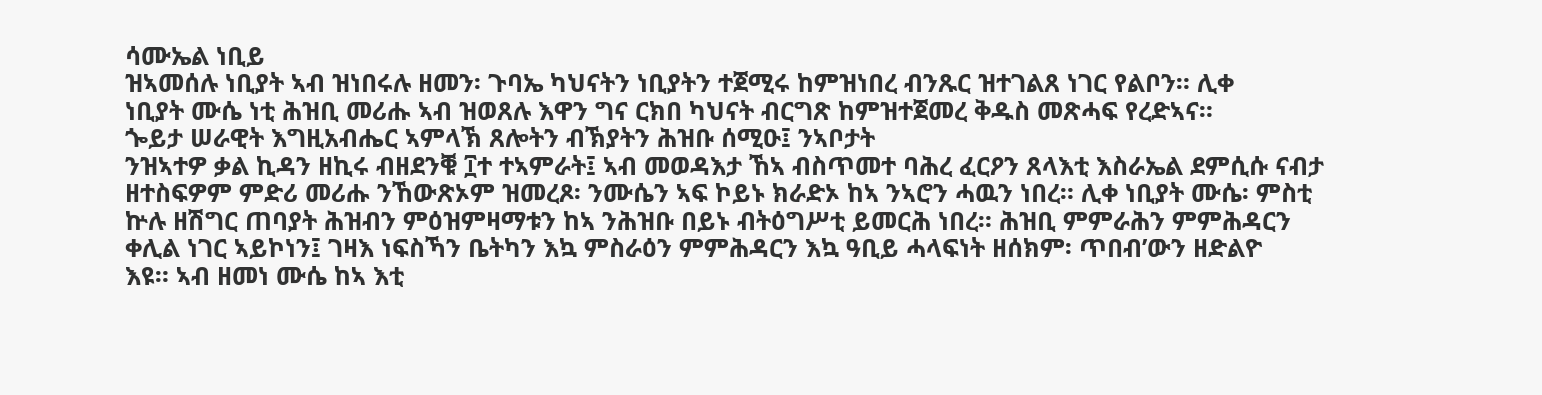ሳሙኤል ነቢይ
ዝኣመሰሉ ነቢያት ኣብ ዝነበሩሉ ዘመን፡ ጉባኤ ካህናትን ነቢያትን ተጀሚሩ ከምዝነበረ ብንጹር ዝተገልጸ ነገር የልቦን። ሊቀ
ነቢያት ሙሴ ነቲ ሕዝቢ መሪሑ ኣብ ዝወጸሉ እዋን ግና ርክበ ካህናት ብርግጽ ከምዝተጀመረ ቅዱስ መጽሓፍ የረድኣና።
ጐይታ ሠራዊት እግዚአብሔር ኣምላኽ ጸሎትን ብኽያትን ሕዝቡ ሰሚዑ፤ ንኣቦታት
ንዝኣተዎ ቃል ኪዳን ዘኪሩ ብዘደንቑ ፲ተ ተኣምራት፤ ኣብ መወዳእታ ኸኣ ብስጥመተ ባሕረ ፈርዖን ጸላእቲ እስራኤል ደምሲሱ ናብታ
ዘተስፍዎም ምድሪ መሪሑ ንኸውጽኦም ዝመረጾ፡ ንሙሴን ኣፍ ኮይኑ ክራድኦ ከኣ ንኣሮን ሓዉን ነበረ። ሊቀ ነቢያት ሙሴ፡ ምስቲ
ኵሉ ዘሽግር ጠባያት ሕዝብን ምዕዝምዛማቱን ከኣ ንሕዝቡ በይኑ ብትዕግሥቲ ይመርሕ ነበረ። ሕዝቢ ምምራሕን ምምሕዳርን
ቀሊል ነገር ኣይኮነን፤ ገዛእ ነፍስኻን ቤትካን እኳ ምስራዕን ምምሕዳርን እኳ ዓቢይ ሓላፍነት ዘሰክም፡ ጥበብ’ውን ዘድልዮ
እዩ። ኣብ ዘመነ ሙሴ ከኣ እቲ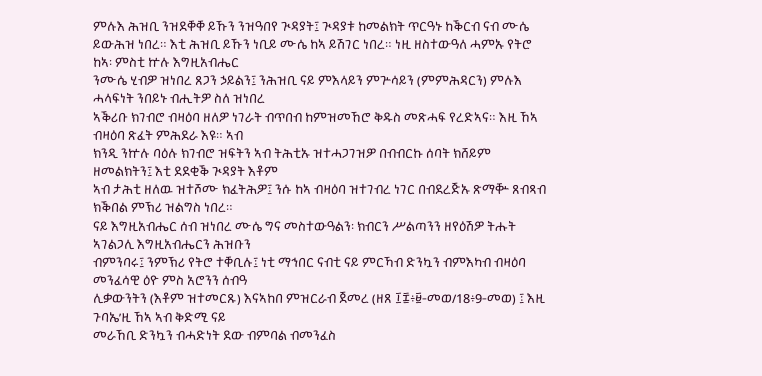ምሉእ ሕዝቢ ንዝደቐቐ ይኹን ንዝዓበየ ጒዳያት፤ ጒዳያቱ ከመልክት ጥርዓኑ ከቕርብ ናብ ሙሴ
ይውሕዝ ነበረ። እቲ ሕዝቢ ይኹን ነቢይ ሙሴ ከኣ ይሽገር ነበረ። ነዚ ዘስተውዓለ ሓምኡ የትሮ ከኣ፡ ምስቲ ኵሉ እግዚአብሔር
ንሙሴ ሂብዎ ዝነበረ ጸጋን ኃይልን፤ ንሕዝቢ ናይ ምእላይን ምጕሳይን (ምምሕዳርን) ምሉእ ሓላፍነት ንበይኑ ብሒትዎ ስለ ዝነበረ
ኣቕሪቡ ክገብሮ ብዛዕባ ዘለዎ ነገራት ብጥበብ ከምዝመኸሮ ቅዱስ መጽሓፍ የረድኣና። እዚ ኸኣ ብዛዕባ ጽፈት ምሕደራ እዩ። ኣብ
ክንዲ ንኵሉ ባዕሉ ክገብሮ ዝፍትን ኣብ ትሕቲኡ ዝተሓጋገዝዎ በብብርኩ ሰባት ክሸይም ዘመልክትን፤ እቲ ደደቂቕ ጒዳያት እቶም
ኣብ ታሕቲ ዘለዉ ዝተሾሙ ክፈትሕዎ፤ ንሱ ከኣ ብዛዕባ ዝተገብረ ነገር በብደረጅኡ ጽማቝ ጸብጻብ ክቕበል ምኽሪ ዝልግስ ነበረ።
ናይ እግዚአብሔር ሰብ ዝነበረ ሙሴ ግና መስተውዓልን፡ ክብርን ሥልጣንን ዘየዕሽዎ ትሑት ኣገልጋሊ እግዚአብሔርን ሕዝቡን
ብምንባሩ፤ ንምኽሪ የትሮ ተቐቢሉ፤ ነቲ ማኅበር ናብቲ ናይ ምርኻብ ድንኳን ብምእካብ ብዛዕባ መንፈሳዊ ዕዮ ምስ አሮንን ሰብዓ
ሊቃውንትን (እቶም ዝተመርጹ) እናኣከበ ምዝርራብ ጀመረ (ዘጸ ፲፰፥፱-መወ/18፥9-መወ) ፤ እዚ ጉባኤ’ዚ ኸኣ ኣብ ቅድሚ ናይ
መራኸቢ ድንኳን ብሓድነት ደው ብምባል ብመንፈስ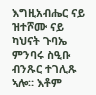እግዚአብሔር ናይ ዝተሾሙ ናይ ካህናት ጉባኤ ምንባሩ ስዒቡ ብንጹር ተገሊጹ
ኣሎ። እቶም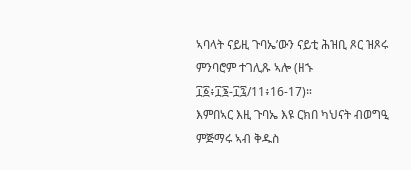ኣባላት ናይዚ ጉባኤ’ውን ናይቲ ሕዝቢ ጾር ዝጾሩ ምንባሮም ተገሊጹ ኣሎ (ዘኁ ፲፩፥፲፮-፲፯/11፥16-17)።
እምበኣር እዚ ጉባኤ እዩ ርክበ ካህናት ብወግዒ ምጅማሩ ኣብ ቅዱስ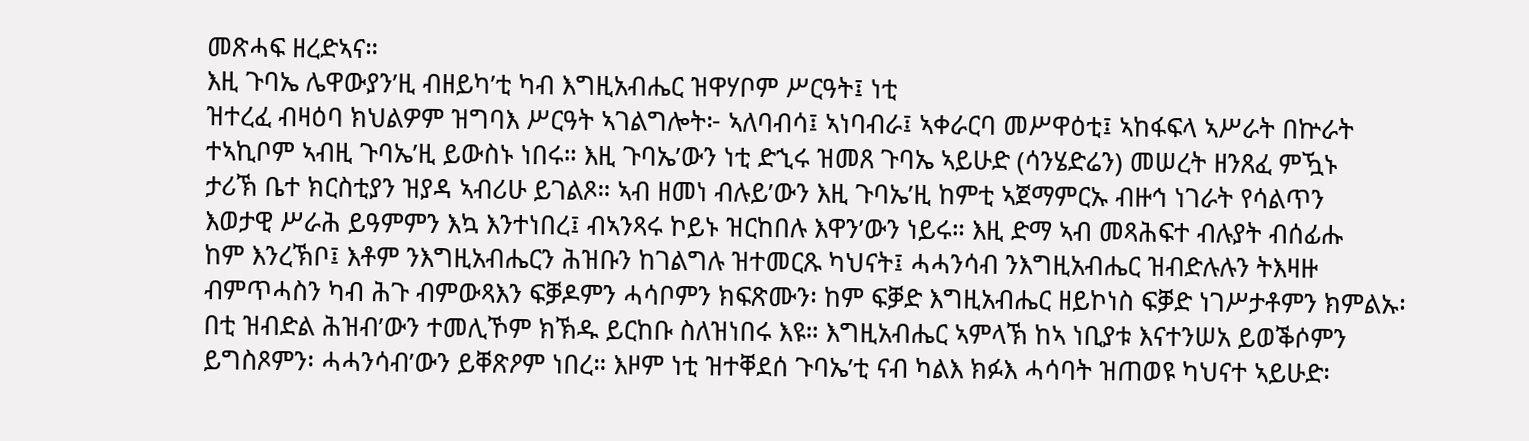መጽሓፍ ዘረድኣና።
እዚ ጉባኤ ሌዋውያን’ዚ ብዘይካ’ቲ ካብ እግዚአብሔር ዝዋሃቦም ሥርዓት፤ ነቲ
ዝተረፈ ብዛዕባ ክህልዎም ዝግባእ ሥርዓት ኣገልግሎት፦ ኣለባብሳ፤ ኣነባብራ፤ ኣቀራርባ መሥዋዕቲ፤ ኣከፋፍላ ኣሥራት በኵራት
ተኣኪቦም ኣብዚ ጉባኤ’ዚ ይውስኑ ነበሩ። እዚ ጉባኤ’ውን ነቲ ድኂሩ ዝመጸ ጉባኤ ኣይሁድ (ሳንሄድሬን) መሠረት ዘንጸፈ ምዃኑ
ታሪኽ ቤተ ክርስቲያን ዝያዳ ኣብሪሁ ይገልጾ። ኣብ ዘመነ ብሉይ’ውን እዚ ጉባኤ’ዚ ከምቲ ኣጀማምርኡ ብዙኅ ነገራት የሳልጥን
እወታዊ ሥራሕ ይዓምምን እኳ እንተነበረ፤ ብኣንጻሩ ኮይኑ ዝርከበሉ እዋን’ውን ነይሩ። እዚ ድማ ኣብ መጻሕፍተ ብሉያት ብሰፊሑ
ከም እንረኽቦ፤ እቶም ንእግዚአብሔርን ሕዝቡን ከገልግሉ ዝተመርጹ ካህናት፤ ሓሓንሳብ ንእግዚአብሔር ዝብድሉሉን ትእዛዙ
ብምጥሓስን ካብ ሕጉ ብምውጻእን ፍቓዶምን ሓሳቦምን ክፍጽሙን፡ ከም ፍቓድ እግዚአብሔር ዘይኮነስ ፍቓድ ነገሥታቶምን ክምልኡ፡
በቲ ዝብድል ሕዝብ’ውን ተመሊኾም ክኽዱ ይርከቡ ስለዝነበሩ እዩ። እግዚአብሔር ኣምላኽ ከኣ ነቢያቱ እናተንሠአ ይወቕሶምን
ይግስጾምን፡ ሓሓንሳብ’ውን ይቐጽዖም ነበረ። እዞም ነቲ ዝተቐደሰ ጉባኤ’ቲ ናብ ካልእ ክፉእ ሓሳባት ዝጠወዩ ካህናተ ኣይሁድ፡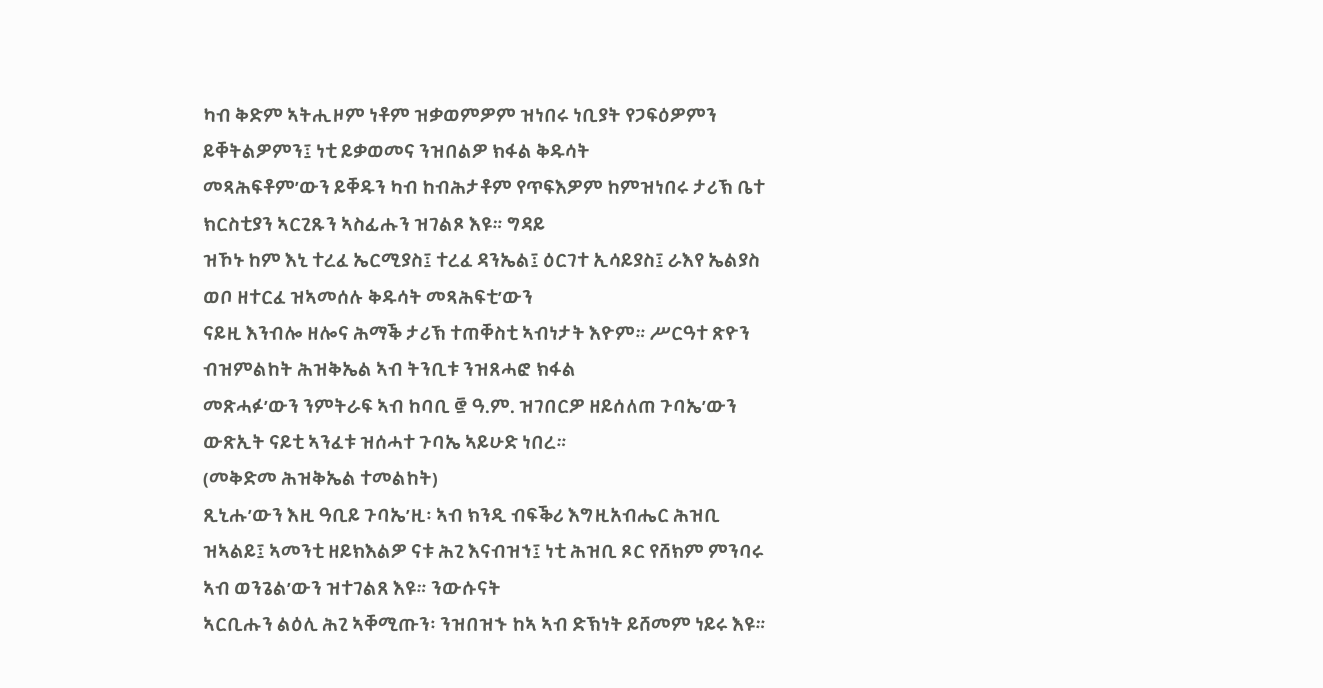ካብ ቅድም ኣትሒዞም ነቶም ዝቃወምዎም ዝነበሩ ነቢያት የጋፍዕዎምን ይቐትልዎምን፤ ነቲ ይቃወመና ንዝበልዎ ክፋል ቅዱሳት
መጻሕፍቶም’ውን ይቐዱን ካብ ከብሕታቶም የጥፍእዎም ከምዝነበሩ ታሪኽ ቤተ ክርስቲያን ኣርጊጹን ኣስፊሑን ዝገልጾ እዩ። ግዳይ
ዝኾኑ ከም እኒ ተረፈ ኤርሚያስ፤ ተረፈ ዳንኤል፤ ዕርገተ ኢሳይያስ፤ ራእየ ኤልያስ ወቦ ዘተርፈ ዝኣመሰሉ ቅዱሳት መጻሕፍቲ’ውን
ናይዚ እንብሎ ዘሎና ሕማቕ ታሪኽ ተጠቐስቲ ኣብነታት እዮም። ሥርዓተ ጽዮን ብዝምልከት ሕዝቅኤል ኣብ ትንቢቱ ንዝጸሓፎ ክፋል
መጽሓፉ’ውን ንምትራፍ ኣብ ከባቢ ፸ ዓ.ም. ዝገበርዎ ዘይሰለጠ ጉባኤ’ውን ውጽኢት ናይቲ ኣንፈቱ ዝሰሓተ ጉባኤ ኣይሁድ ነበረ።
(መቅድመ ሕዝቅኤል ተመልከት)
ጺኒሑ’ውን እዚ ዓቢይ ጉባኤ’ዚ፡ ኣብ ክንዲ ብፍቕሪ እግዚአብሔር ሕዝቢ
ዝኣልይ፤ ኣመንቲ ዘይክእልዎ ናቱ ሕጊ እናብዝኀ፤ ነቲ ሕዝቢ ጾር የሸክም ምንባሩ ኣብ ወንጌል’ውን ዝተገልጸ እዩ። ንውሱናት
ኣርቢሑን ልዕሊ ሕጊ ኣቐሚጡን፡ ንዝበዝኁ ከኣ ኣብ ድኽነት ይሸመም ነይሩ እዩ።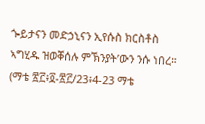ጐይታናን መድኃኒናን ኢየሱስ ክርስቶስ
ኣግሂዱ ዝወቐሰሉ ምኽንያት’ውን ንሱ ነበረ። (ማቴ ፳፫፥፬-፳፫/23፥4-23 ማቴ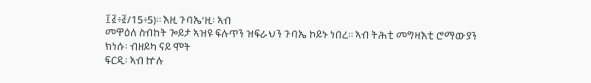፲፭፥፭/15፥5)። እዚ ጉባኤ’ዚ፡ ኣብ
መዋዕለ ስብከት ጐይታ ኣዝዩ ፍሉጥን ዝፍራህን ጉባኤ ኮይኑ ነበረ። ኣብ ትሕቲ መግዛእቲ ሮማውያን ክነሱ፡ ብዘይካ ናይ ሞት
ፍርዲ፡ ኣብ ኵሉ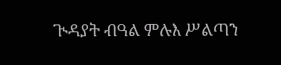ጒዳያት ብዓል ምሉእ ሥልጣን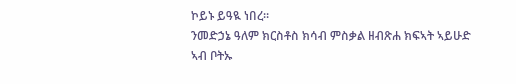ኮይኑ ይዓዪ ነበረ።
ንመድኃኔ ዓለም ክርስቶስ ክሳብ ምስቃል ዘብጽሐ ክፍኣት ኣይሁድ ኣብ ቦትኡ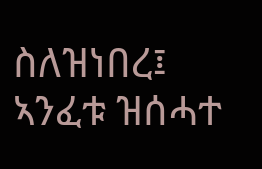ስለዝነበረ፤ ኣንፈቱ ዝሰሓተ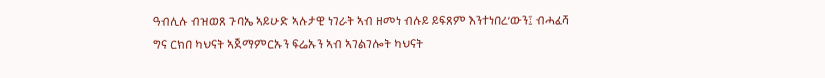ዓብሊሉ ብዝወጸ ጉባኤ ኣይሁድ ኣሉታዊ ነገራት ኣብ ዘመነ ብሉይ ይፍጸም እንተነበረ’ውን፤ ብሓፈሻ
ግና ርክበ ካህናት ኣጀማምርኡን ፍሬኡን ኣብ ኣገልገሎት ካህናት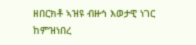ዘበርክቶ ኣዝዩ ብዙኅ እወታዊ ነገር ከምዝነበረ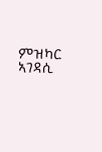ምዝካር ኣገዳሲ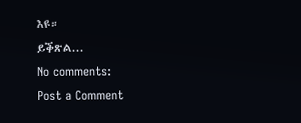እዩ።
ይቕጽል...
No comments:
Post a Comment